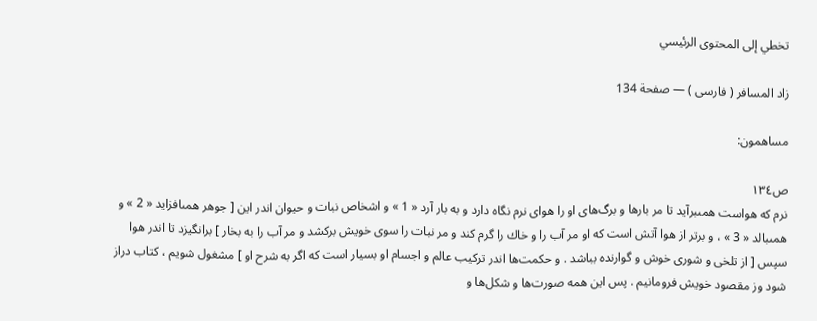تخطي إلى المحتوى الرئيسي

زاد المسافر ( فارسى ) — صفحة 134

مساهمون:

ص١٣٤
نرم كه هواست همىبرآيد تا مر بارها و برگ‌هاى او را هواى نرم نگاه دارد و به بار آرد « 1 » و اشخاص نبات و حيوان اندر اين [ جوهر همىافزايد « 2 » و همىبالد « 3 » ، و برتر از هوا آتش است كه او مر آب را و خاك را گرم كند و مر نبات را سوى خويش بركشد و مر آب را به بخار ] برانگيزد تا اندر هوا سپس [ از تلخى و شورى خوش و گوارنده بباشد . و حكمت‌ها اندر تركيب عالم و اجسام او بسيار است كه اگر به شرح او ] مشغول شويم ، كتاب دراز شود وز مقصود خويش فرومانيم . پس اين همه صورت‌ها و شكل‌ها و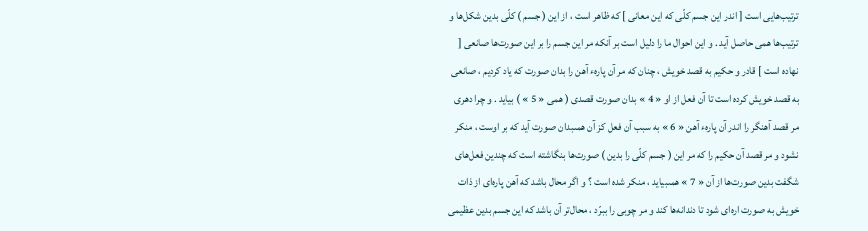ترتيب‌هايى است [ اندر اين جسم كلّى كه اين معانى ] كه ظاهر است ، از اين ( جسم ) كلّى بدين شكل‌ها و ترتيب‌ها همى حاصل آيد . و اين احوال ما را دليل است بر آنكه مر اين جسم را بر اين صورت‌ها صانعى [ نهاده است ] قادر و حكيم به قصد خويش ، چنان كه مر آن پارهء آهن را بدان صورت كه ياد كرديم ، صانعى به قصد خويش كرده است تا آن فعل از او « 4 » بدان صورت قصدى ( همى « 5 » ) بيايد . و چرا دهرى مر قصد آهنگر را اندر آن پارهء آهن « 6 » به سبب آن فعل كز آن همىبدان صورت آيد كه بر اوست ، منكر نشود و مر قصد آن حكيم را كه مر اين ( جسم كلّى را بدين ) صورت‌ها بنگاشته است كه چندين فعل‌هاى شگفت بدين صورت‌ها از آن « 7 » همىبيايد ، منكر شده است ؟ و اگر محال باشد كه آهن پاره‌اى از ذات خويش به صورت اره‌اى شود تا دندانه‌ها كند و مر چوبى را ببرّد ، محال‌تر آن باشد كه اين جسم بدين عظيمى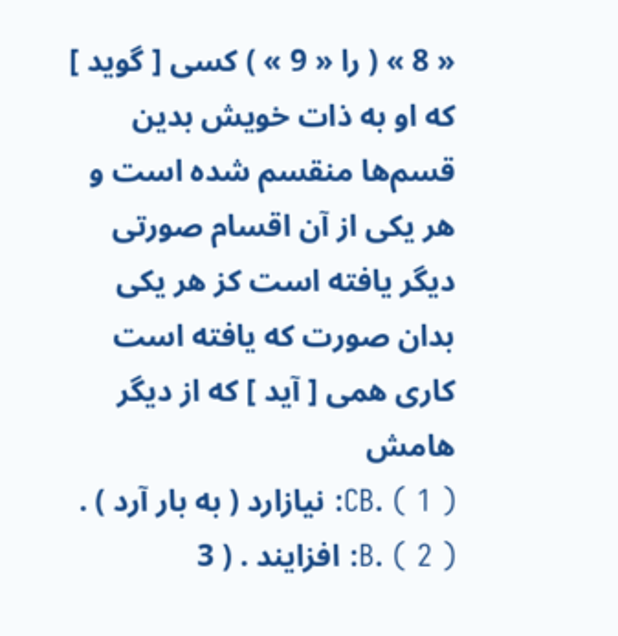« 8 » ( را « 9 » ) كسى [ گويد ] كه او به ذات خويش بدين قسم‌ها منقسم شده است و هر يكى از آن اقسام صورتى ديگر يافته است كز هر يكى بدان صورت كه يافته است كارى همى [ آيد ] كه از ديگر
هامش
( 1 ) .CB: نيازارد ( به بار آرد ) . ( 2 ) .B: افزايند . ( 3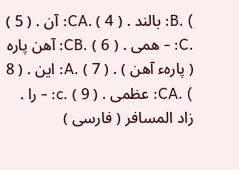) .B: بالند . ( 4 ) .CA: آن . ( 5 ) .C: - همى . ( 6 ) .CB: آهن پاره ( پارهء آهن ) . ( 7 ) .A: اين . ( 8 ) .CA: عظمى . ( 9 ) .c: - را .
زاد المسافر ( فارسى )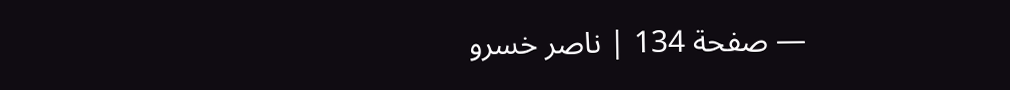— صفحة 134 | ناصر خسرو